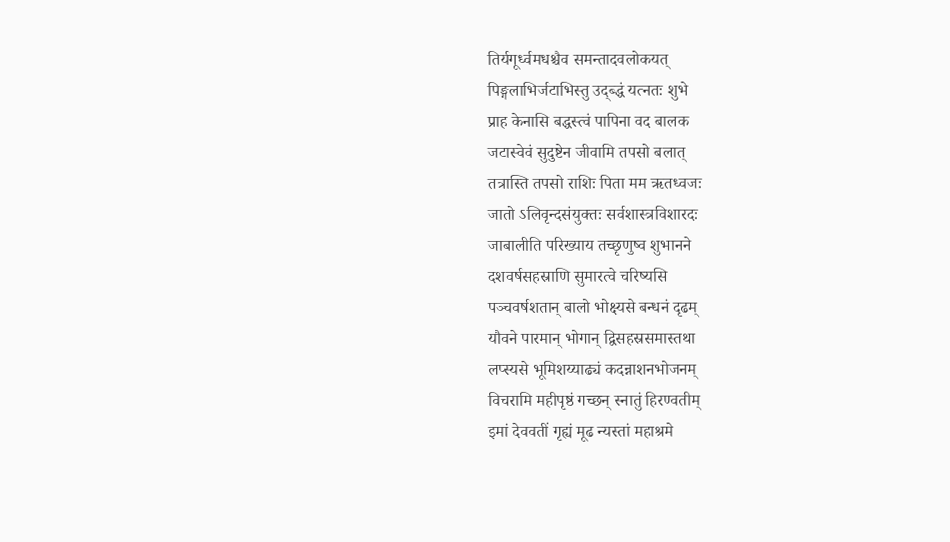तिर्यगूर्ध्वमधश्चैव समन्तादवलोकयत्
पिङ्गलाभिर्जटाभिस्तु उद्ब्द्धं यत्नतः शुभे
प्राह केनासि बद्धस्त्वं पापिना वद बालक
जटास्वेवं सुदुष्टेन जीवामि तपसो बलात्
तत्रास्ति तपसो राशिः पिता मम ऋतध्वजः
जातो ऽलिवृन्दसंयुक्तः सर्वशास्त्रविशारदः
जाबालीति परिख्याय तच्छृणुष्व शुभानने
दशवर्षसहस्राणि सुमारत्वे चरिष्यसि
पञ्चवर्षशतान् बालो भोक्ष्यसे बन्धनं दृढम्
यौवने पारमान् भोगान् द्विसहस्रसमास्तथा
लप्स्यसे भूमिशय्याढ्यं कदन्नाशनभोजनम्
विचरामि महीपृष्ठं गच्छन् स्नातुं हिरण्वतीम्
इमां देववतीं गृह्यं मूढ न्यस्तां महाश्रमे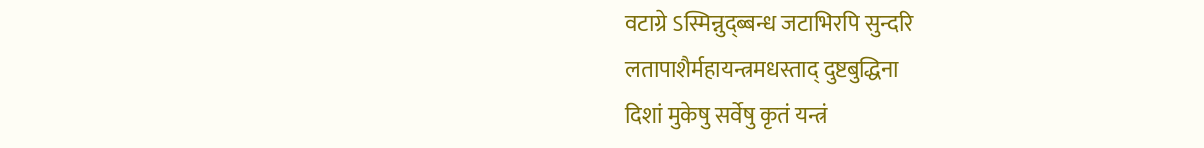वटाग्रे ऽस्मिन्नुद्ब्बन्ध जटाभिरपि सुन्दरि
लतापाशैर्महायन्त्रमधस्ताद् दुष्टबुद्धिना
दिशां मुकेषु सर्वेषु कृतं यन्त्रं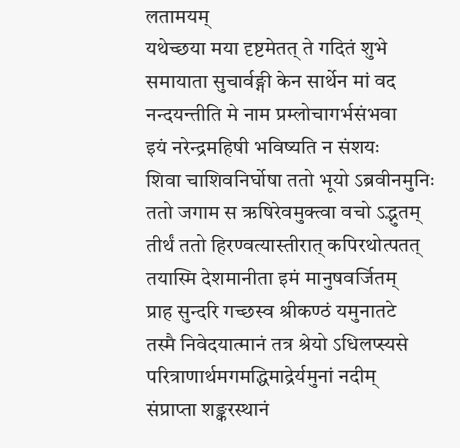लतामयम्
यथेच्छया मया दृष्टमेतत् ते गदितं शुभे
समायाता सुचार्वङ्गी केन सार्थेन मां वद
नन्दयन्तीति मे नाम प्रम्लोचागर्भसंभवा
इयं नरेन्द्रमहिषी भविष्यति न संशयः
शिवा चाशिवनिर्घोषा ततो भूयो ऽब्रवीनमुनिः
ततो जगाम स ऋषिरेवमुक्त्वा वचो ऽद्भुतम्
तीर्थं ततो हिरण्वत्यास्तीरात् कपिरथोत्पतत्
तयास्मि देशमानीता इमं मानुषवर्जितम्
प्राह सुन्दरि गच्छस्व श्रीकण्ठं यमुनातटे
तस्मै निवेदयात्मानं तत्र श्रेयो ऽधिलप्स्यसे
परित्राणार्थमगमद्धिमाद्रेर्यमुनां नदीम्
संप्राप्ता शङ्करस्थानं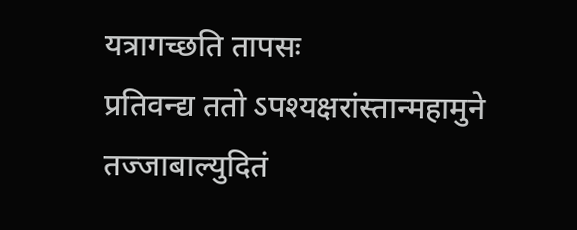यत्रागच्छति तापसः
प्रतिवन्द्य ततो ऽपश्यक्षरांस्तान्महामुने
तज्जाबाल्युदितं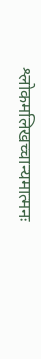श्लोकमलिखच्चान्यमात्मनः